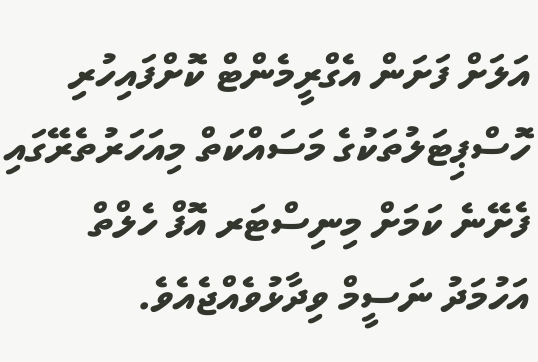އަލަށް ފަށަން އެގްރީމެންޓް ކޮށްފައިހުރި ހޮސްޕިޓަލުތަކުގެ މަސައްކަތް މިއަހަރުތެރޭގައި ފެށޭނެ ކަމަށް މިނިސްޓަރ އޮފް ހެލްތް އަހުމަދު ނަސީމް ވިދާޅުވެއްޖެއެވެ.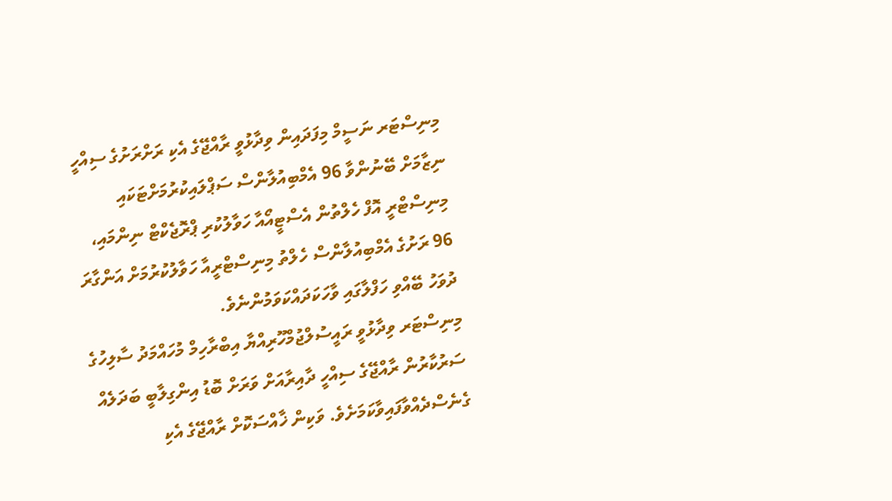މިނިސްޓަރ ނަސީމް މިފަދައިން ވިދާޅުވީ ރާއްޖޭގެ އެކި ރަށްރަށުގެ ސިއްހީ ނިޒާމަށް ބޭނުންވާ 96 އެމްބިއުލާންސް ސަޕްލައިކުރުމަށްޓަކައި މިނިސްޓްރީ އޮފް ހެލްތުން އެސްޓީއޯއާ ހަވާލުކުރި ޕްރޮޖެކްޓް ނިންމައި، 96 ރަށުގެ އެމްބިއުލާންސް ހެލްތު މިނިސްޓްރީއާ ހަވާލުކުރުމަށް އަންގާރަ ދުވަހު ބޭއްވި ހަފްލާގައި ވާހަކަދައްކަވަމުންނެވެ.
މިނިސްޓަރ ވިދާޅުވީ ރައީސުލްޖުމްހޫރިއްޔާ އިބްރާހިމް މުހައްމަދު ސާލިހުގެ ސަރުކާރުން ރާއްޖޭގެ ސިއްހީ ދާއިރާއަށް ވަރަށް ބޮޑު އިންގިލާބީ ބަދަލެއް ގެނެސްދެއްވާފައިވާކަމަށެވެ. ވަކިން ޚާއްސަކޮށް ރާއްޖޭގެ އެކި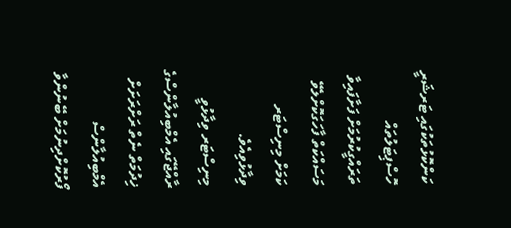ކަންކޮޅުތަކުގައި ޓަރޝަރީ ހޮސްޕިޓަލުތައް ތަރައްގީކުރުމަށް ފަށާފައިވާ މަސައްކަތް ފާހަގަކޮށްލެވޭ ކަމަށް މިނިސްޓަރ ވިދާޅުވިއެވެ.
މިނިސްޓަރ ވިދާޅުވީ ރާއްޖޭގައި އެމްބިއުލާންސްގެ ޚިދުމަތް ނެތް ރަށްރަށަށް އެމްބިއުލާންސް ފޯރުކޮށްދިނުމަށް ބޭނުންވާ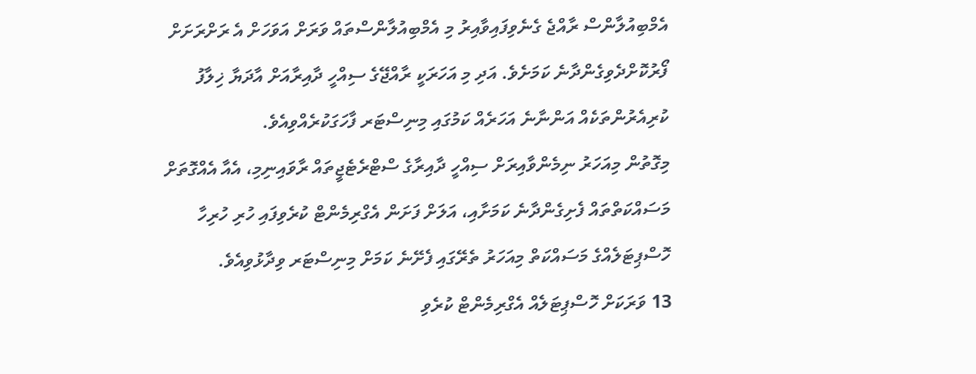އެމްބިއުލާންސް ރާއްޖެ ގެނެވިފައިވާއިރު މި އެމްބިއުލާންސްތައް ވަރަށް އަވަހަށް އެ ރަށްރަށަށް ފޯރުކޮށްދެވިގެންދާނެ ކަމަށެވެ. އަދި މި އަހަރަކީ ރާއްޖޭގެ ސިއްހީ ދާއިރާއަށް އާދަޔާ ޚިލާފު ކުރިއެރުންތަކެއް އަންނާނެ އަހަރެއް ކަމުގައި މިނިސްޓަރ ފާހަގަކުރެއްވިއެވެ.
މިގޮތުން މިއަހަރު ނިމެންވާއިރަށް ސިއްހީ ދާއިރާގެ ސްޓްރެޓެޖީތައް ރާވައިނިމި، އެއާ އެއްގޮތަށް މަސައްކަތްތައް ފެށިގެންދާނެ ކަމަށާއި، އަލަށް ފަށަން އެގްރިމެންޓް ކުރެވިފައި ހުރި ހުރިހާ ހޮސްޕިޓަލެއްގެ މަސައްކަތް މިއަހަރު ތެރޭގައި ފެށޭނެ ކަމަށް މިނިސްޓަރ ވިދާޅުވިއެވެ.
13 ވަރަކަށް ހޮސްޕިޓަލެއް އެގްރިމެންޓް ކުރެވި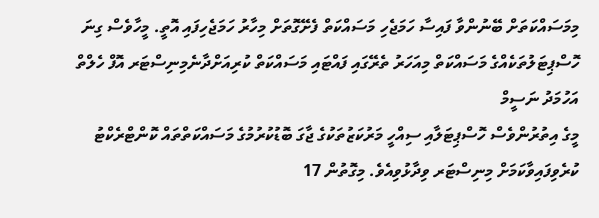މިމަސައްކަތަށް ބޭނުންވާ ފައިސާ ހަމަޖެހި މަސައްކަތް ފެށޭގޮތަށް މިހާރު ހަމަޖެހިފައި އޮތީ. މީހާވެސް ގިނަ ހޮސްޕިޓަލުތަކެއްގެ މަސައްކަތް މިއަހަރު ތެރޭގައި ފައްޓައި މަސައްކަތް ކުރިއަށްދާނެމިނިސްޓަރ އޮފް ހެލްތް އަހުމަދު ނަސީމް
މީގެ އިތުރުންވެސް ހޮސްޕިޓަލާއި ސިއްހީ މަރުކަޒުތަކުގެ ޖާގަ ބޮޑުކުރުމުގެ މަސައްކަތްތައް ކޮންޓްރެކްޓު ކުރެވިފައިވާކަމަށް މިނިސްޓަރ ވިދާޅުވިއެވެ. މިގޮތުން 17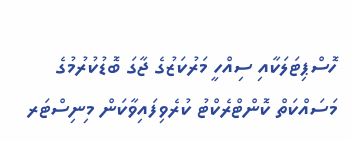ހޮސްޕިޓަލަކާއި ސިއްހީ މަރުކަޒުގެ ޖާގަ ބޮޑުކުރުމުގެ މަސައްކަތް ކޮންޓްރެކްޓު ކުރެވިފައިވާކަން މިނިސްޓަރ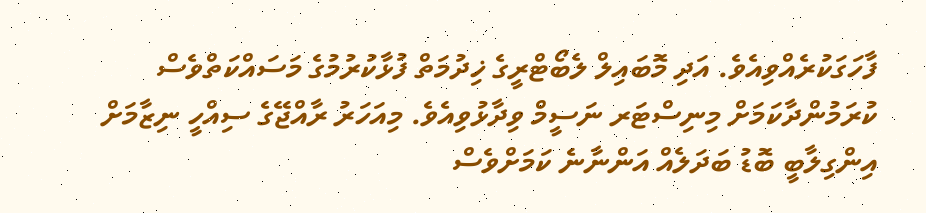ފާހަގަކުރެއްވިއެވެ. އަދި މޮބައިލް ލެބޯޓްރީގެ ޚިދުމަތް ފުޅާކުރުމުގެ މަސައްކަތްވެސް ކުރަމުންދާކަމަށް މިނިސްޓަރ ނަސީމް ވިދާޅުވިއެވެ. މިއަހަރު ރާއްޖޭގެ ސިއްހީ ނިޒާމަށް އިންގިލާބީ ބޮޑު ބަދަލެއް އަންނާނެ ކަމަށްވެސް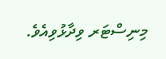މިނިސްޓަރ ވިދާޅުވިއެވެ.